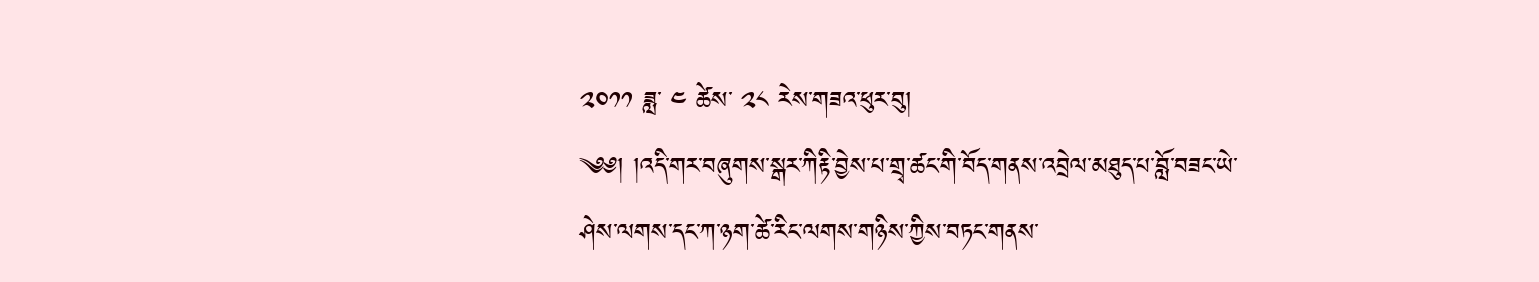༢༠༡༡ ཟླ་ ༤ ཚེས་ ༢༨ རེས་གཟའ་ཕུར་བུ།
༄༅། །འདི་གར་བཞུགས་སྒར་ཀིརྟི་བྱེས་པ་གྲྭ་ཚང་གི་བོད་གནས་འབྲེལ་མཐུད་པ་བློ་བཟང་ཡེ་ཤེས་ལགས་དང་ཀ་ཉག་ཚེ་རིང་ལགས་གཉིས་ཀྱིས་བཏང་གནས་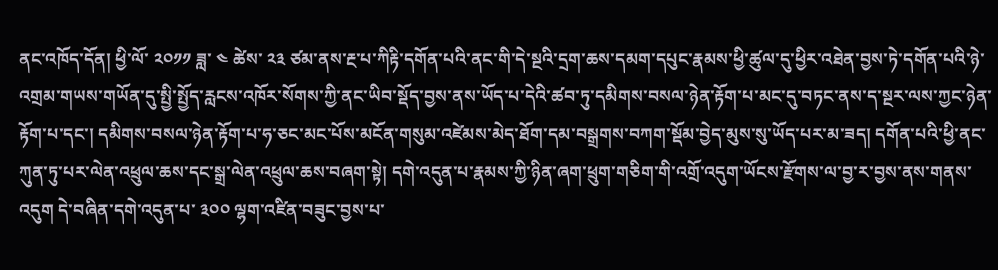ནང་འཁོད་དོན། ཕྱི་ལོ་ ༢༠༡༡ ཟླ་ ༤ ཚེས་ ༢༣ ཙམ་ནས་རྔ་པ་ཀིརྟི་དགོན་པའི་ནང་གི་དེ་སྔའི་དྲག་ཆས་དམག་དཔུང་རྣམས་ཕྱི་ཚུལ་དུ་ཕྱིར་འཐེན་བྱས་ཏེ་དགོན་པའི་ཉེ་འགྲམ་གཡས་གཡོན་དུ་སྤྱི་སྤྱོད་རླངས་འཁོར་སོགས་ཀྱི་ནང་ཡིབ་སྡོད་བྱས་ནས་ཡོད་པ་དེའི་ཚབ་ཏུ་དམིགས་བསལ་ཉེན་རྟོག་པ་མང་དུ་བཏང་ནས་ད་སྔར་ལས་ཀྱང་ཉེན་རྟོག་པ་དང་། དམིགས་བསལ་ཉེན་རྟོག་པ་ཧ་ཅང་མང་པོས་མངོན་གསུམ་འཛེམས་མེད་ཐོག་དམ་བསྒྲགས་བཀག་སྡོམ་བྱེད་མུས་སུ་ཡོད་པར་མ་ཟད། དགོན་པའི་ཕྱི་ནང་ཀུན་ཏུ་པར་ལེན་འཕྲུལ་ཆས་དང་སྒྲ་ལེན་འཕྲུལ་ཆས་བཞག་སྟེ། དགེ་འདུན་པ་རྣམས་ཀྱི་ཉིན་ཞག་ཕྲུག་གཅིག་གི་འགྲོ་འདུག་ཡོངས་རྫོགས་ལ་བྱ་ར་བྱས་ནས་གནས་འདུག དེ་བཞིན་དགེ་འདུན་པ་ ༣༠༠ ལྷག་འཛིན་བཟུང་བྱས་པ་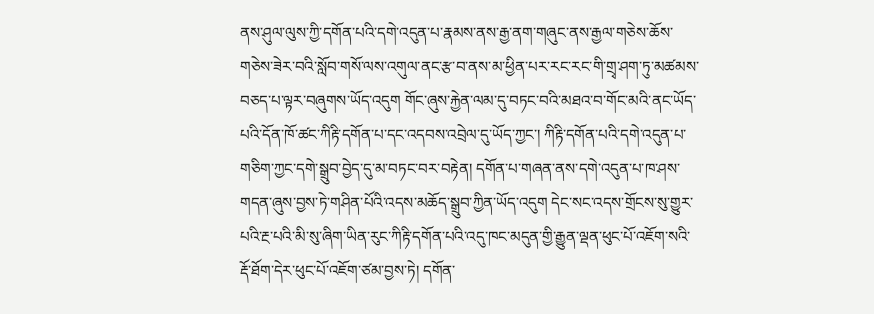ནས་ཤུལ་ལུས་ཀྱི་དགོན་པའི་དགེ་འདུན་པ་རྣམས་ནས་རྒྱ་ནག་གཞུང་ནས་རྒྱལ་གཅེས་ཆོས་གཅེས་ཟེར་བའི་སློབ་གསོ་ལས་འགུལ་ནང་རྩ་བ་ནས་མ་ཕྱིན་པར་རང་རང་གི་གྲྭ་ཤག་ཏུ་མཚམས་བཅད་པ་ལྟར་བཞུགས་ཡོད་འདུག གོང་ཞུས་རྐྱེན་ལམ་དུ་བཏང་བའི་མཐའ་བ་གོང་མའི་ནང་ཡོད་པའི་དོན་ཁོ་ཚང་ཀིརྟི་དགོན་པ་དང་འདབས་འབྲེལ་དུ་ཡོད་ཀྱང་། ཀིརྟི་དགོན་པའི་དགེ་འདུན་པ་གཅིག་ཀྱང་དགེ་སྒྲུབ་བྱེད་དུ་མ་བཏང་བར་བརྟེན། དགོན་པ་གཞན་ནས་དགེ་འདུན་པ་ཁ་ཤས་གདན་ཞུས་བྱས་ཏེ་གཤིན་པོའི་འདས་མཆོད་སྒྲུབ་ཀྱིན་ཡོད་འདུག དེང་སང་འདས་གྲོངས་སུ་གྱུར་པའི་རྔ་པའི་མི་སུ་ཞིག་ཡིན་རུང་ཀིརྟི་དགོན་པའི་འདུ་ཁང་མདུན་གྱི་རྒྱུན་ལྡན་ཕུང་པོ་འཇོག་སའི་རྡོ་ཐོག་དེར་ཕུང་པོ་འཇོག་ཙམ་བྱས་ཏེ། དགོན་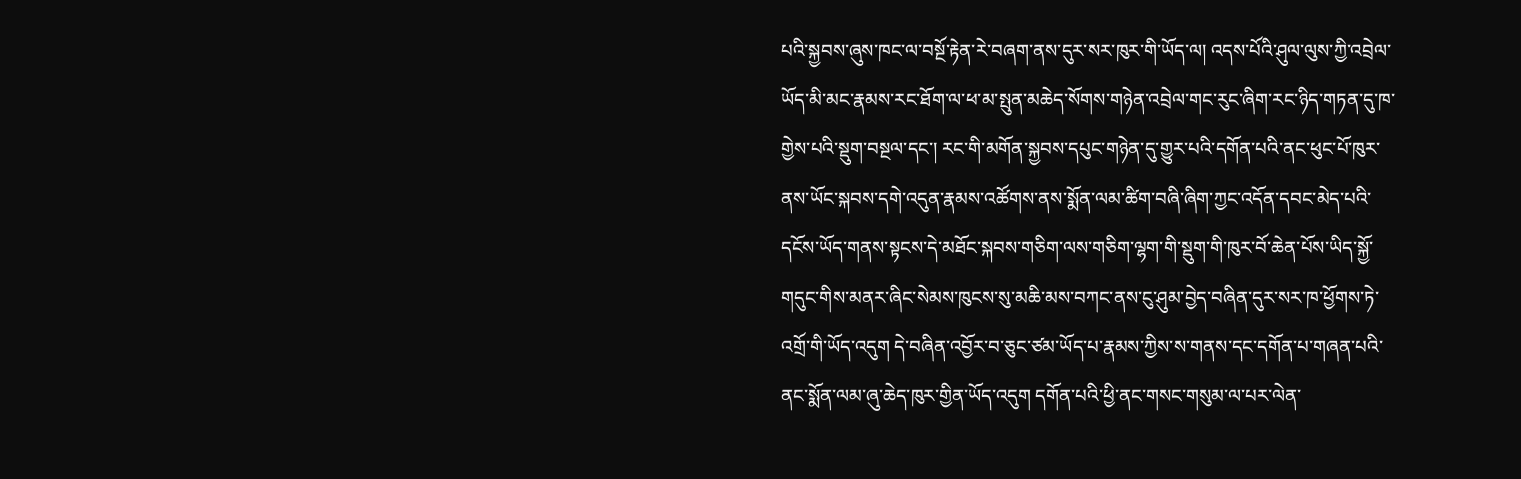པའི་སྐྱབས་ཞུས་ཁང་ལ་བསྔོ་རྟེན་རེ་བཞག་ནས་དུར་སར་ཁུར་གི་ཡོད་ལ། འདས་པོའི་ཤུལ་ལུས་ཀྱི་འབྲེལ་ཡོད་མི་མང་རྣམས་རང་ཐོག་ལ་ཕ་མ་སྤུན་མཆེད་སོགས་གཉེན་འབྲེལ་གང་རུང་ཞིག་རང་ཉིད་གཏན་དུ་ཁ་གྱེས་པའི་སྡུག་བསྔལ་དང་། རང་གི་མགོན་སྐྱབས་དཔུང་གཉེན་དུ་གྱུར་པའི་དགོན་པའི་ནང་ཕུང་པོ་ཁུར་ནས་ཡོང་སྐབས་དགེ་འདུན་རྣམས་འཚོགས་ནས་སྨོན་ལམ་ཚིག་བཞི་ཞིག་ཀྱང་འདོན་དབང་མེད་པའི་དངོས་ཡོད་གནས་སྟངས་དེ་མཐོང་སྐབས་གཅིག་ལས་གཅིག་ལྷག་གི་སྡུག་གི་ཁུར་བོ་ཆེན་པོས་ཡིད་སྐྱོ་གདུང་གིས་མནར་ཞིང་སེམས་ཁུངས་སུ་མཆི་མས་བཀང་ནས་ངུ་ཤུམ་བྱེད་བཞིན་དུར་སར་ཁ་ཕྱོགས་ཏེ་འགྲོ་གི་ཡོད་འདུག དེ་བཞིན་འབྱོར་བ་ཅུང་ཙམ་ཡོད་པ་རྣམས་ཀྱིས་ས་གནས་དང་དགོན་པ་གཞན་པའི་ནང་སྨོན་ལམ་ཞུ་ཆེད་ཁུར་གྱིན་ཡོད་འདུག དགོན་པའི་ཕྱི་ནང་གསང་གསུམ་ལ་པར་ལེན་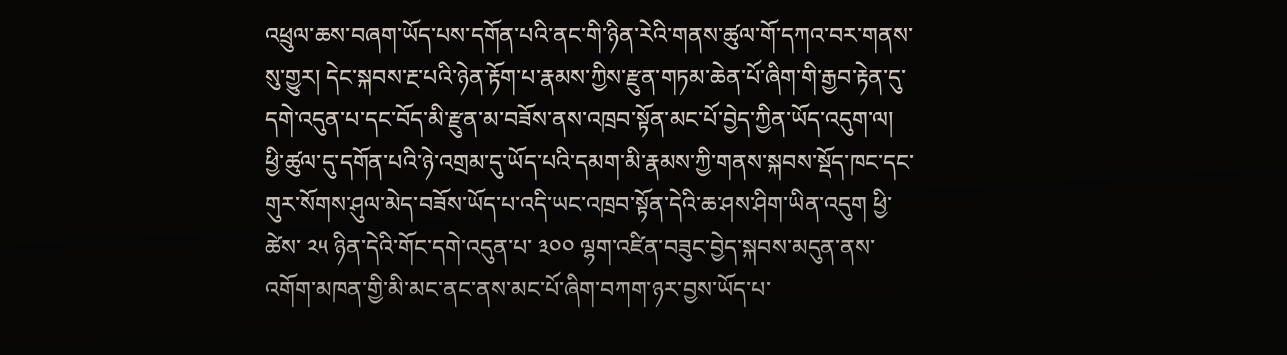འཕྲུལ་ཆས་བཞག་ཡོད་པས་དགོན་པའི་ནང་གི་ཉིན་རེའི་གནས་ཚུལ་གོ་དཀའ་བར་གནས་སུ་གྱུར། དེང་སྐབས་རྔ་པའི་ཉེན་རྟོག་པ་རྣམས་ཀྱིས་རྫུན་གཏམ་ཆེན་པོ་ཞིག་གི་རྒྱབ་རྟེན་དུ་དགེ་འདུན་པ་དང་བོད་མི་རྫུན་མ་བཟོས་ནས་འཁྲབ་སྟོན་མང་པོ་བྱེད་ཀྱིན་ཡོད་འདུག་ལ། ཕྱི་ཚུལ་དུ་དགོན་པའི་ཉེ་འགྲམ་དུ་ཡོད་པའི་དམག་མི་རྣམས་ཀྱི་གནས་སྐབས་སྡོད་ཁང་དང་གུར་སོགས་ཤུལ་མེད་བཟོས་ཡོད་པ་འདི་ཡང་འཁྲབ་སྟོན་དེའི་ཆ་ཤས་ཤིག་ཡིན་འདུག ཕྱི་ཚེས་ ༢༥ ཉིན་དེའི་གོང་དགེ་འདུན་པ་ ༣༠༠ ལྷག་འཛིན་བཟུང་བྱེད་སྐབས་མདུན་ནས་འགོག་མཁན་གྱི་མི་མང་ནང་ནས་མང་པོ་ཞིག་བཀག་ཉར་བྱས་ཡོད་པ་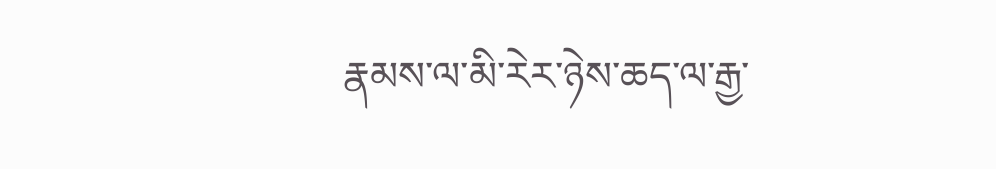རྣམས་ལ་མི་རེར་ཉེས་ཆད་ལ་རྒྱ་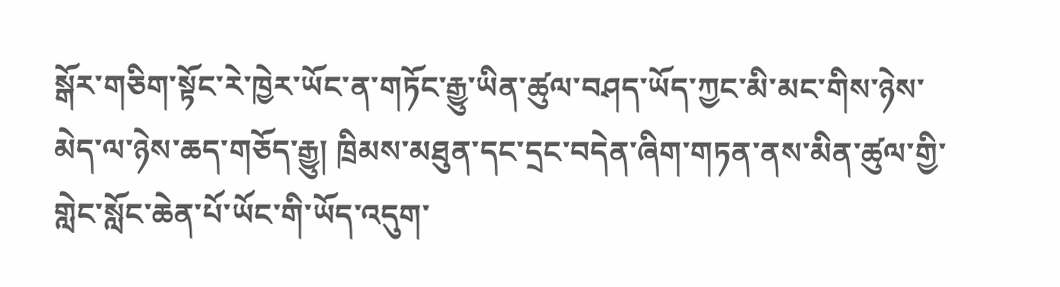སྒོར་གཅིག་སྟོང་རེ་ཁྱེར་ཡོང་ན་གཏོང་རྒྱུ་ཡིན་ཚུལ་བཤད་ཡོད་ཀྱང་མི་མང་གིས་ཉེས་མེད་ལ་ཉེས་ཆད་གཅོད་རྒྱུ། ཁྲིམས་མཐུན་དང་དྲང་བདེན་ཞིག་གཏན་ནས་མིན་ཚུལ་གྱི་གླེང་སློང་ཆེན་པོ་ཡོང་གི་ཡོད་འདུག་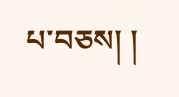པ་བཅས། །